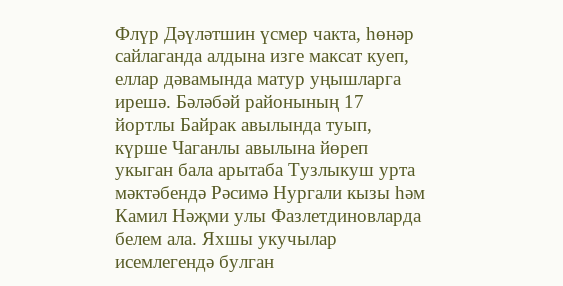Флүр Дәүләтшин үсмер чакта, һөнәр сайлаганда алдына изге максат куеп, еллар дәвамында матур уңышларга ирешә. Бәләбәй районының 17 йортлы Байрак авылында туып, күрше Чаганлы авылына йөреп укыган бала арытаба Тузлыкуш урта мәктәбендә Рәсимә Нургали кызы һәм Камил Нәҗми улы Фазлетдиновларда белем ала. Яхшы укучылар исемлегендә булган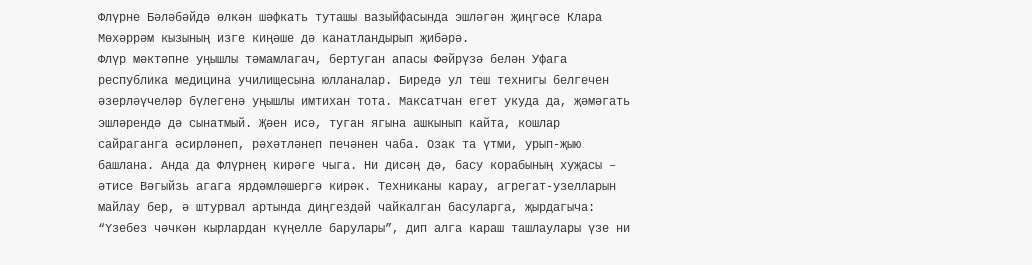Флүрне Бәләбәйдә өлкән шәфкать туташы вазыйфасында эшләгән җиңгәсе Клара Мөхәррәм кызының изге киңәше дә канатландырып җибәрә.
Флүр мәктәпне уңышлы тәмамлагач, бертуган апасы Фәйрүзә белән Уфага республика медицина училищесына юлланалар. Биредә ул теш технигы белгечен әзерләүчеләр бүлегенә уңышлы имтихан тота. Максатчан егет укуда да, җәмәгать эшләрендә дә сынатмый. Җәен исә, туган ягына ашкынып кайта, кошлар сайраганга әсирләнеп, рәхәтләнеп печәнен чаба. Озак та үтми, урып-җыю башлана. Анда да Флүрнең кирәге чыга. Ни дисәң дә, басу корабының хуҗасы – әтисе Вәгыйзь агага ярдәмләшергә кирәк. Техниканы карау, агрегат-узелларын майлау бер, ә штурвал артында диңгездәй чайкалган басуларга, җырдагыча: “Үзебез чәчкән кырлардан күңелле барулары”, дип алга караш ташлаулары үзе ни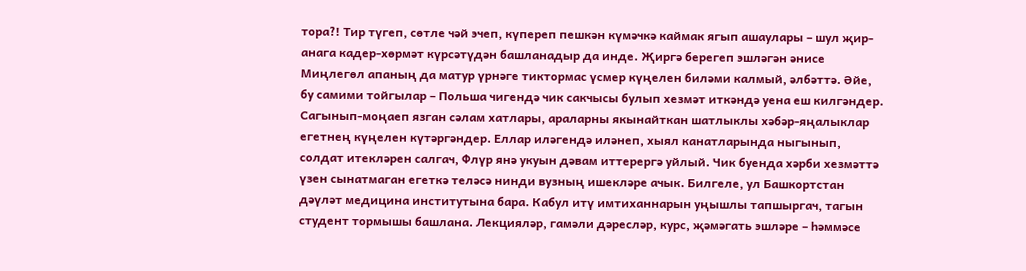тора?! Тир түгеп, сөтле чәй эчеп, күпереп пешкән күмәчкә каймак ягып ашаулары – шул җир-анага кадер-хөрмәт күрсәтүдән башланадыр да инде. Җиргә берегеп эшләгән әнисе Миңлегөл апаның да матур үрнәге тиктормас үсмер күңелен биләми калмый, әлбәттә. Әйе, бу самими тойгылар – Польша чигендә чик сакчысы булып хезмәт иткәндә уена еш килгәндер. Сагынып-моңаеп язган сәлам хатлары, араларны якынайткан шатлыклы хәбәр-яңалыклар егетнең күңелен күтәргәндер. Еллар иләгендә иләнеп, хыял канатларында ныгынып, солдат итекләрен салгач, Флүр янә укуын дәвам иттерергә уйлый. Чик буенда хәрби хезмәттә үзен сынатмаган егеткә теләсә нинди вузның ишекләре ачык. Билгеле, ул Башкортстан дәүләт медицина институтына бара. Кабул итү имтиханнарын уңышлы тапшыргач, тагын студент тормышы башлана. Лекцияләр, гамәли дәресләр, курс, җәмәгать эшләре – һәммәсе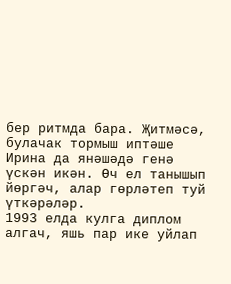бер ритмда бара. Җитмәсә, булачак тормыш иптәше Ирина да янәшәдә генә үскән икән. Өч ел танышып йөргәч, алар гөрләтеп туй үткәрәләр.
1993 елда кулга диплом алгач, яшь пар ике уйлап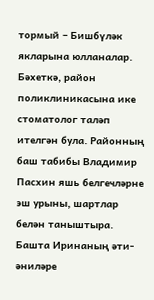тормый – Бишбүләк якларына юлланалар. Бәхеткә, район поликлиникасына ике стоматолог таләп ителгән була. Районның баш табибы Владимир Пасхин яшь белгечләрне эш урыны, шартлар белән таныштыра. Башта Иринаның әти-әниләре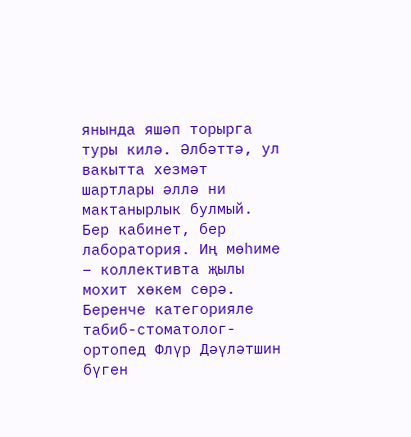янында яшәп торырга туры килә. Әлбәттә, ул вакытта хезмәт шартлары әллә ни мактанырлык булмый. Бер кабинет, бер лаборатория. Иң мөһиме – коллективта җылы мохит хөкем сөрә. Беренче категорияле табиб-стоматолог-ортопед Флүр Дәүләтшин бүген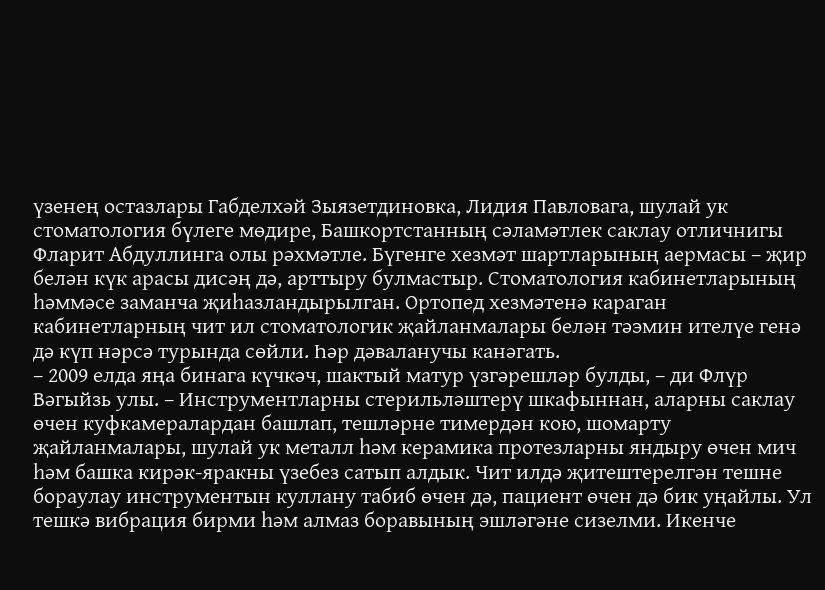үзенең остазлары Габделхәй Зыязетдиновка, Лидия Павловага, шулай ук стоматология бүлеге мөдире, Башкортстанның сәламәтлек саклау отличнигы Фларит Абдуллинга олы рәхмәтле. Бүгенге хезмәт шартларының аермасы – җир белән күк арасы дисәң дә, арттыру булмастыр. Стоматология кабинетларының һәммәсе заманча җиһазландырылган. Ортопед хезмәтенә караган кабинетларның чит ил стоматологик җайланмалары белән тәэмин ителүе генә дә күп нәрсә турында сөйли. Һәр дәваланучы канәгать.
– 2009 елда яңа бинага күчкәч, шактый матур үзгәрешләр булды, – ди Флүр Вәгыйзь улы. – Инструментларны стерильләштерү шкафыннан, аларны саклау өчен куфкамералардан башлап, тешләрне тимердән кою, шомарту җайланмалары, шулай ук металл һәм керамика протезларны яндыру өчен мич һәм башка кирәк-яракны үзебез сатып алдык. Чит илдә җитештерелгән тешне бораулау инструментын куллану табиб өчен дә, пациент өчен дә бик уңайлы. Ул тешкә вибрация бирми һәм алмаз боравының эшләгәне сизелми. Икенче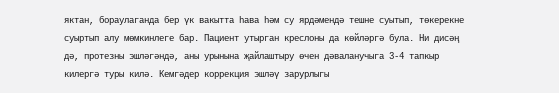яктан, бораулаганда бер үк вакытта һава һәм су ярдәмендә тешне суытып, төкерекне суыртып алу мөмкинлеге бар. Пациент утырган креслоны да көйләргә була. Ни дисәң дә, протезны эшләгәндә, аны урынына җайлаштыру өчен дәваланучыга 3-4 тапкыр килергә туры килә. Кемгәдер коррекция эшләү зарурлыгы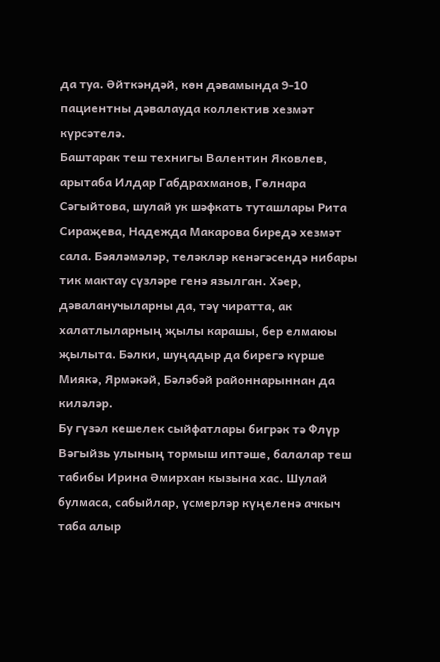да туа. Әйткәндәй, көн дәвамында 9-10 пациентны дәвалауда коллектив хезмәт күрсәтелә.
Баштарак теш технигы Валентин Яковлев, арытаба Илдар Габдрахманов, Гөлнара Сәгыйтова, шулай ук шәфкать туташлары Рита Сираҗева, Надежда Макарова биредә хезмәт сала. Бәяләмәләр, теләкләр кенәгәсендә нибары тик мактау сүзләре генә язылган. Хәер, дәваланучыларны да, тәү чиратта, ак халатлыларның җылы карашы, бер елмаюы җылыта. Бәлки, шуңадыр да бирегә күрше Миякә, Ярмәкәй, Бәләбәй районнарыннан да киләләр.
Бу гүзәл кешелек сыйфатлары бигрәк тә Флүр Вәгыйзь улының тормыш иптәше, балалар теш табибы Ирина Әмирхан кызына хас. Шулай булмаса, сабыйлар, үсмерләр күңеленә ачкыч таба алыр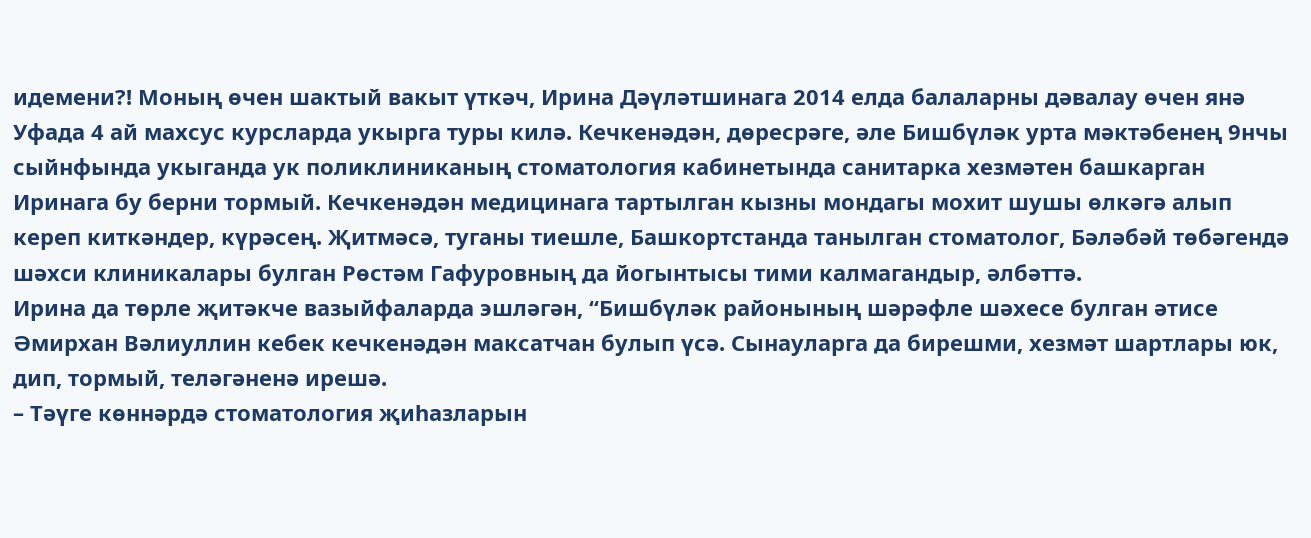идемени?! Моның өчен шактый вакыт үткәч, Ирина Дәүләтшинага 2014 елда балаларны дәвалау өчен янә Уфада 4 ай махсус курсларда укырга туры килә. Кечкенәдән, дөресрәге, әле Бишбүләк урта мәктәбенең 9нчы сыйнфында укыганда ук поликлиниканың стоматология кабинетында санитарка хезмәтен башкарган Иринага бу берни тормый. Кечкенәдән медицинага тартылган кызны мондагы мохит шушы өлкәгә алып кереп киткәндер, күрәсең. Җитмәсә, туганы тиешле, Башкортстанда танылган стоматолог, Бәләбәй төбәгендә шәхси клиникалары булган Рөстәм Гафуровның да йогынтысы тими калмагандыр, әлбәттә.
Ирина да төрле җитәкче вазыйфаларда эшләгән, “Бишбүләк районының шәрәфле шәхесе булган әтисе Әмирхан Вәлиуллин кебек кечкенәдән максатчан булып үсә. Сынауларга да бирешми, хезмәт шартлары юк, дип, тормый, теләгәненә ирешә.
– Тәүге көннәрдә стоматология җиһазларын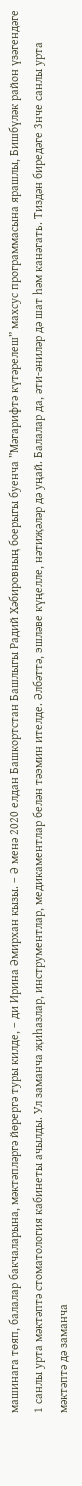машинага төяп, балалар бакчаларына, мәктәпләргә йөрергә туры килде, – ди Ирина Әмирхан кызы. – Ә менә 2020 елдан Башкортстан Башлыгы Радий Хәбировның боерыгы буенча ”Мәгарифтә күтәрелеш” махсус программасына ярашлы, Бишбүләк район үзәгендәге 1 санлы урта мәктәптә стоматология кабинеты ачылды. Ул заманча җиһазлар, инструментлар, медикаментлар белән тәэмин ителде. Әлбәттә, эшләве күңелле, нәтиҗәләр дә уңай. Балалар да, әти-әниләр дә шат һәм канәгать. Тиздән биредәге 3нче санлы урта мәктәптә дә заманча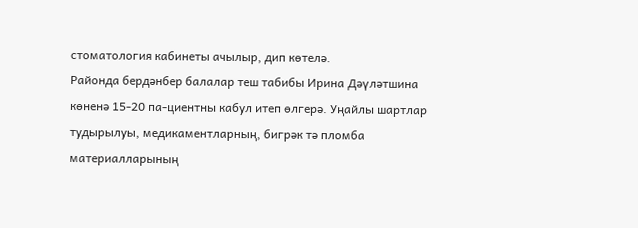стоматология кабинеты ачылыр, дип көтелә.
Районда бердәнбер балалар теш табибы Ирина Дәүләтшина көненә 15-20 па-циентны кабул итеп өлгерә. Уңайлы шартлар тудырылуы, медикаментларның, бигрәк тә пломба материалларының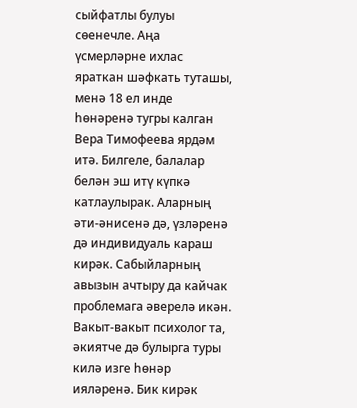сыйфатлы булуы сөенечле. Аңа үсмерләрне ихлас яраткан шәфкать туташы, менә 18 ел инде һөнәренә тугры калган Вера Тимофеева ярдәм итә. Билгеле, балалар белән эш итү күпкә катлаулырак. Аларның әти-әнисенә дә, үзләренә дә индивидуаль караш кирәк. Сабыйларның авызын ачтыру да кайчак проблемага әверелә икән. Вакыт-вакыт психолог та, әкиятче дә булырга туры килә изге һөнәр ияләренә. Бик кирәк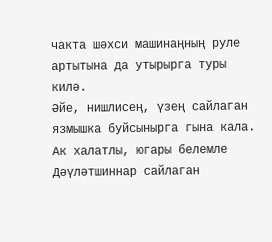чакта шәхси машинаңның руле артытына да утырырга туры килә.
Әйе, нишлисең, үзең сайлаган язмышка буйсынырга гына кала. Ак халатлы, югары белемле Дәүләтшиннар сайлаган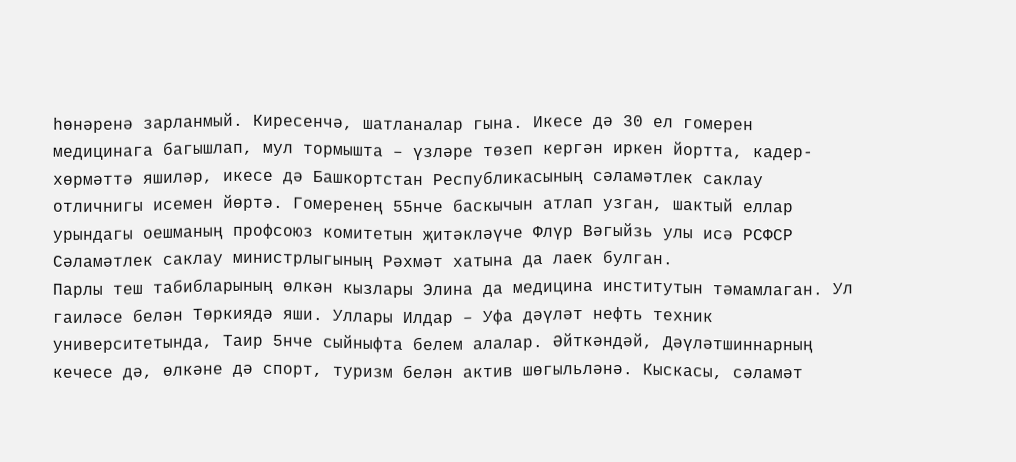һөнәренә зарланмый. Киресенчә, шатланалар гына. Икесе дә 30 ел гомерен медицинага багышлап, мул тормышта – үзләре төзеп кергән иркен йортта, кадер-хөрмәттә яшиләр, икесе дә Башкортстан Республикасының сәламәтлек саклау отличнигы исемен йөртә. Гомеренең 55нче баскычын атлап узган, шактый еллар урындагы оешманың профсоюз комитетын җитәкләүче Флүр Вәгыйзь улы исә РСФСР Сәламәтлек саклау министрлыгының Рәхмәт хатына да лаек булган.
Парлы теш табибларының өлкән кызлары Элина да медицина институтын тәмамлаган. Ул гаиләсе белән Төркиядә яши. Уллары Илдар – Уфа дәүләт нефть техник университетында, Таир 5нче сыйныфта белем алалар. Әйткәндәй, Дәүләтшиннарның кечесе дә, өлкәне дә спорт, туризм белән актив шөгыльләнә. Кыскасы, сәламәт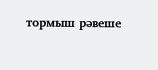тормыш рәвеше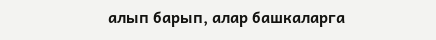алып барып, алар башкаларга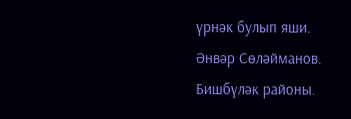үрнәк булып яши.
Әнвәр Сөләйманов.
Бишбүләк районы.